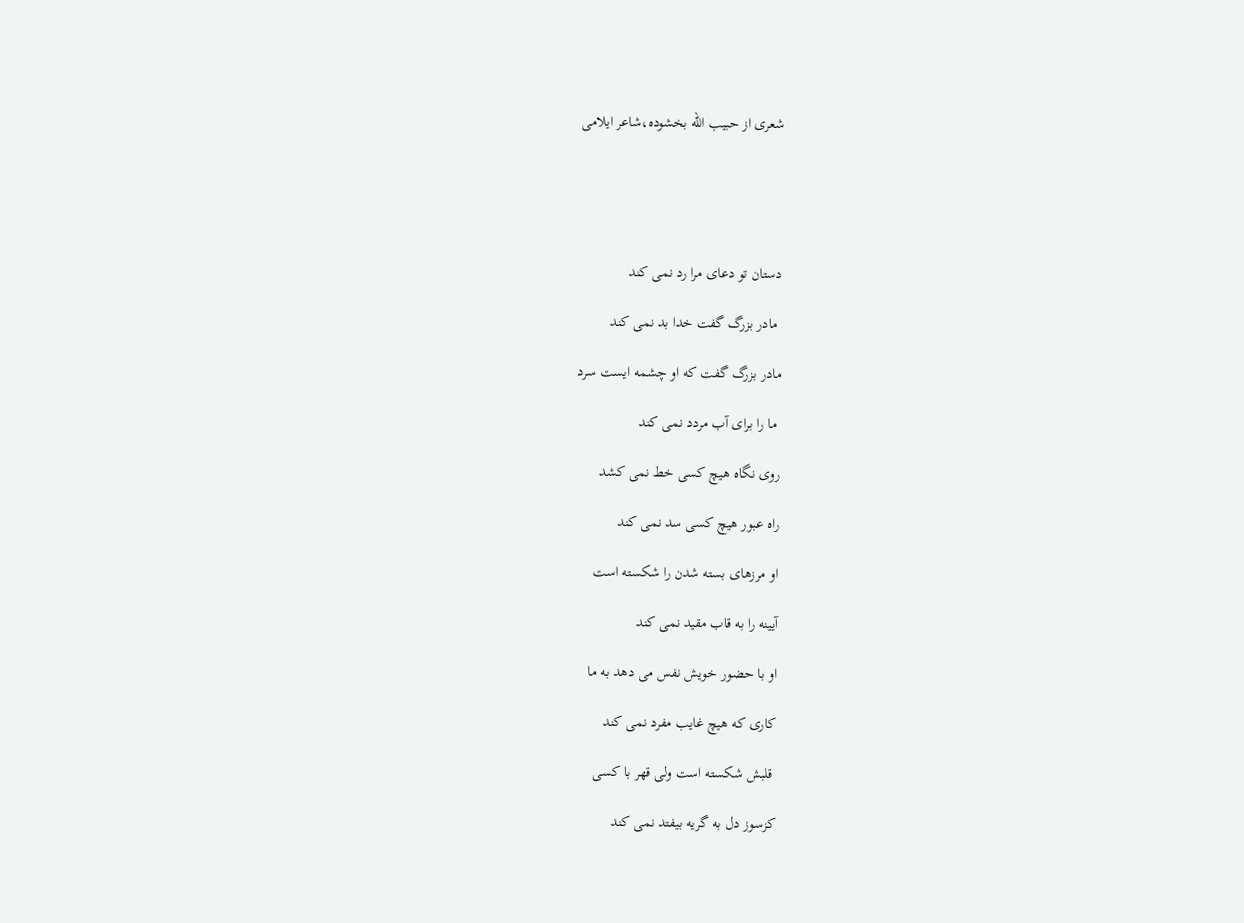شعری از حبیب الله بخشوده،شاعر ایلامی





دستان تو دعای مرا رد نمی کند

 مادر بزرگ گفت خدا بد نمی کند

مادر بزرگ گفت که او چشمه ایست سرد

 ما را برای آب مردد نمی کند

روی نگاه هیچ کسی خط نمی کشد

راه عبور هیچ کسی سد نمی کند

او مرزهای بسته شدن را شکسته است

آیینه را به قاب مقید نمی کند

او با حضور خویش نفس می دهد به ما

کاری که هیچ غایب مفرد نمی کند

 قلبش شکسته است ولی قهر با کسی

کزسوز دل به گریه بیفتد نمی کند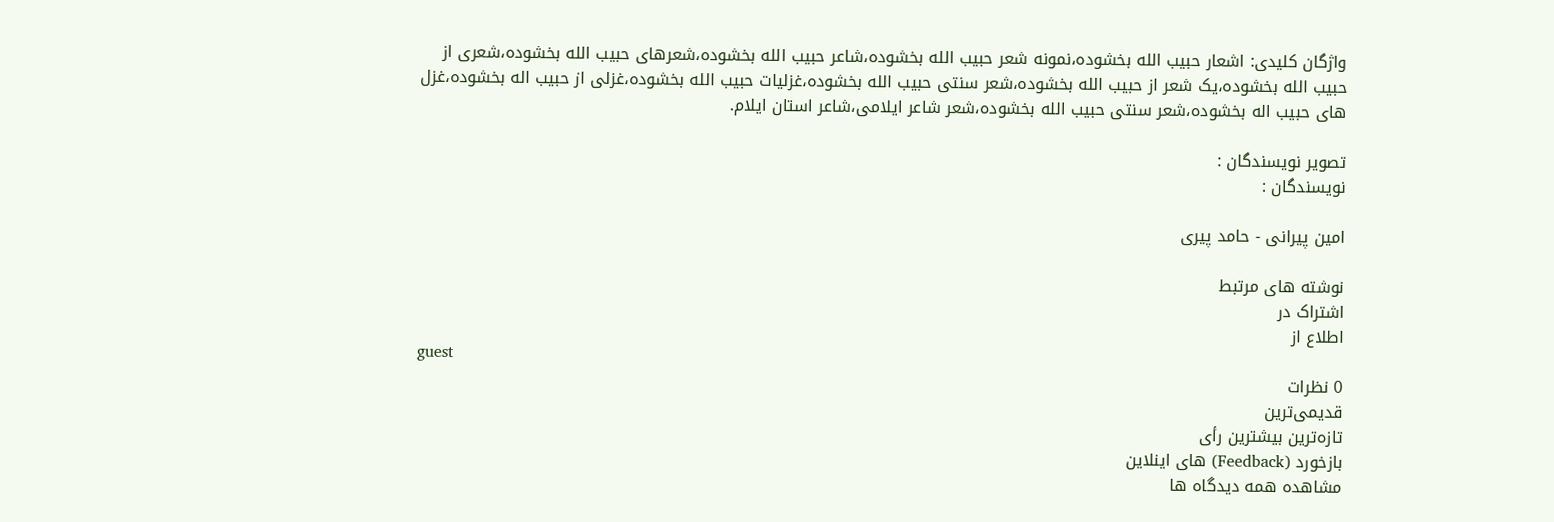واژگان کلیدی: اشعار حبیب الله بخشوده،نمونه شعر حبیب الله بخشوده،شاعر حبیب الله بخشوده،شعرهای حبیب الله بخشوده،شعری از حبیب الله بخشوده،یک شعر از حبیب الله بخشوده،شعر سنتی حبیب الله بخشوده،غزلیات حبیب الله بخشوده،غزلی از حبیب اله بخشوده،غزل های حبیب اله بخشوده،شعر سنتی حبیب الله بخشوده،شعر شاعر ایلامی،شاعر استان ایلام.

تصویر نویسندگان :
نویسندگان :

امین پیرانی - حامد پیری

نوشته های مرتبط
اشتراک در
اطلاع از
guest
0 نظرات
قدیمی‌ترین
تازه‌ترین بیشترین رأی
بازخورد (Feedback) های اینلاین
مشاهده همه دیدگاه ها